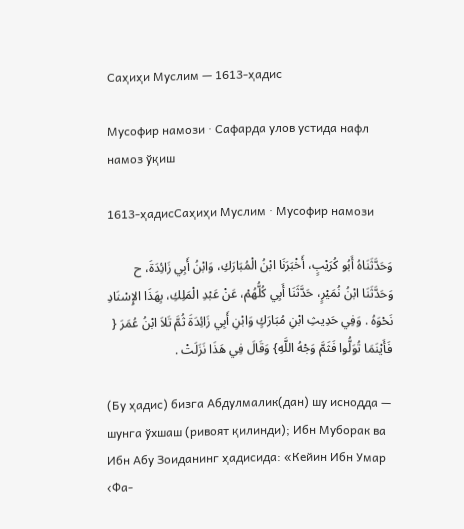Саҳиҳи Муслим — 1613-ҳадис

Мусофир намози · Сафарда улов устида нафл намоз ўқиш

1613-ҳадисСаҳиҳи Муслим · Мусофир намози

وَحَدَّثَنَاهُ أَبُو كُرَيْبٍ، أَخْبَرَنَا ابْنُ الْمُبَارَكِ، وَابْنُ أَبِي زَائِدَةَ، ح وَحَدَّثَنَا ابْنُ نُمَيْرٍ، حَدَّثَنَا أَبِي كُلُّهُمْ، عَنْ عَبْدِ الْمَلِكِ، بِهَذَا الإِسْنَادِ نَحْوَهُ . وَفِي حَدِيثِ ابْنِ مُبَارَكٍ وَابْنِ أَبِي زَائِدَةَ ثُمَّ تَلاَ ابْنُ عُمَرَ { فَأَيْنَمَا تُوَلُّوا فَثَمَّ وَجْهُ اللَّهِ} وَقَالَ فِي هَذَا نَزَلَتْ .

(Бу ҳадис) бизга Абдулмалик(дан) шу иснодда — шунга ўхшаш (ривоят қилинди); Ибн Муборак ва Ибн Абу Зоиданинг ҳадисида: «Кейин Ибн Умар ‹Фа-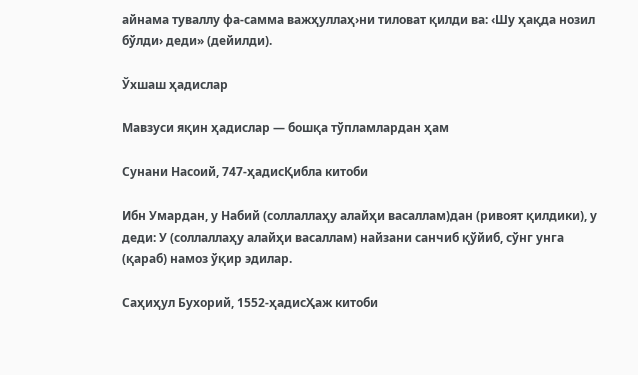айнама туваллу фа-самма важҳуллаҳ›ни тиловат қилди ва: ‹Шу ҳақда нозил бўлди› деди» (дейилди).

Ўхшаш ҳадислар

Мавзуси яқин ҳадислар — бошқа тўпламлардан ҳам

Сунани Насоий, 747-ҳадисҚибла китоби

Ибн Умардан, у Набий (соллаллаҳу алайҳи васаллам)дан (ривоят қилдики), у деди: У (соллаллаҳу алайҳи васаллам) найзани санчиб қўйиб, сўнг унга (қараб) намоз ўқир эдилар.

Саҳиҳул Бухорий, 1552-ҳадисҲаж китоби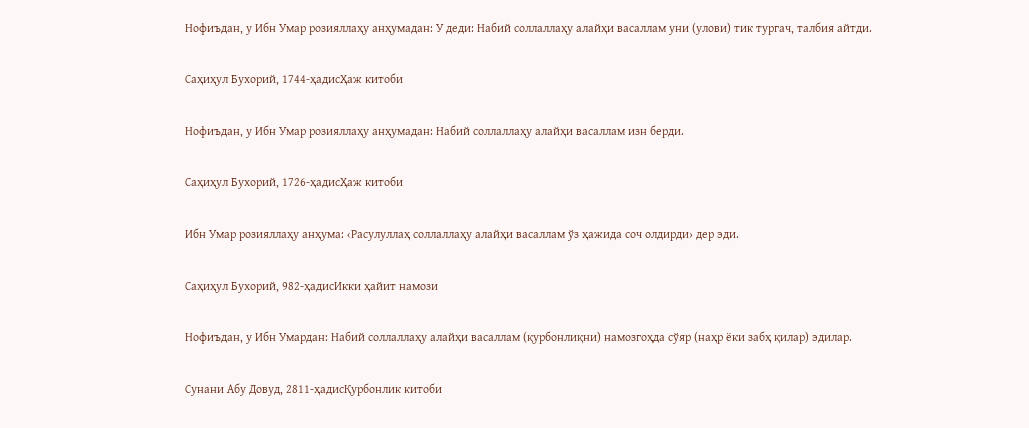Нофиъдан, у Ибн Умар розияллаҳу анҳумадан: У деди: Набий соллаллаҳу алайҳи васаллам уни (улови) тик тургач, талбия айтди.

Саҳиҳул Бухорий, 1744-ҳадисҲаж китоби

Нофиъдан, у Ибн Умар розияллаҳу анҳумадан: Набий соллаллаҳу алайҳи васаллам изн берди.

Саҳиҳул Бухорий, 1726-ҳадисҲаж китоби

Ибн Умар розияллаҳу анҳума: ‹Расулуллаҳ соллаллаҳу алайҳи васаллам ўз ҳажида соч олдирди› дер эди.

Саҳиҳул Бухорий, 982-ҳадисИкки ҳайит намози

Нофиъдан, у Ибн Умардан: Набий соллаллаҳу алайҳи васаллам (қурбонлиқни) намозгоҳда сўяр (наҳр ёки забҳ қилар) эдилар.

Сунани Абу Довуд, 2811-ҳадисҚурбонлик китоби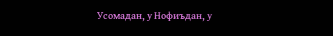Усомадан, у Нофиъдан, у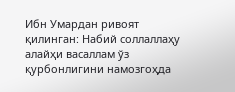Ибн Умардан ривоят қилинган: Набий соллаллаҳу алайҳи васаллам ўз қурбонлигини намозгоҳда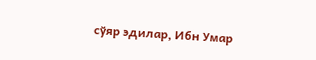сўяр эдилар, Ибн Умар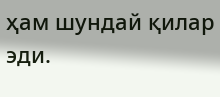ҳам шундай қилар эди.